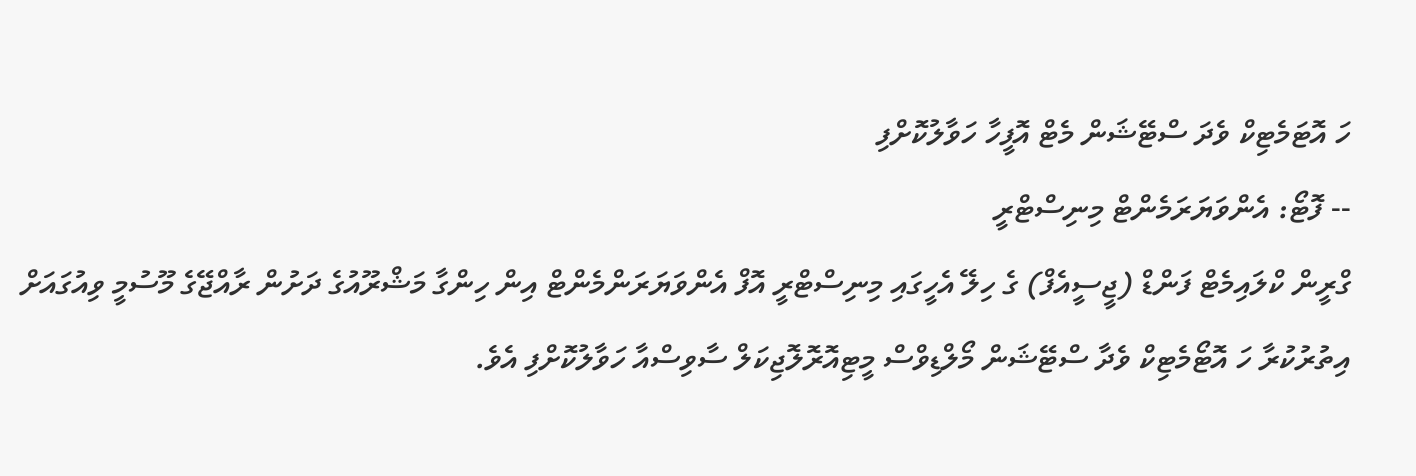ހަ އޮޓަމެޓިކް ވެދަ ސްޓޭޝަން މެޓް އޮފީހާ ހަވާލުކޮށްފި
-- ފޮޓޯ: އެންވަޔަރަމެންޓް މިނިސްޓްރީ
ގްރީން ކްލައިމެޓް ފަންޑް (ޖީސީއެފް) ގެ ހިލޭ އެހީގައި މިނިސްޓްރީ އޮފް އެންވަޔަރަންމެންޓް އިން ހިންގާ މަޝްރޫއުގެ ދަށުން ރާއްޖޭގެ މޫސުމީ ވިއުގައަށް އިތުރުކުރާ ހަ އޮޓޯމެޓިކް ވެދާ ސްޓޭޝަން މޯލްޑިވްސް މީޓިއޮރޮލޮޖިކަލް ސާވިސްއާ ހަވާލުކޮށްފި އެވެ.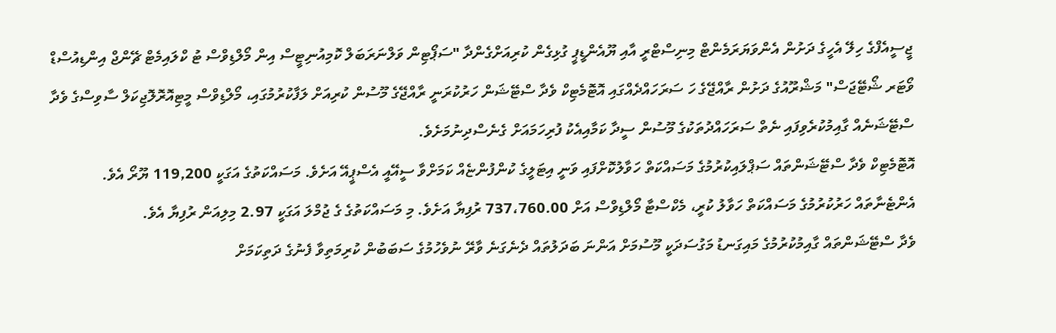ޖީސީއެފްގެ ހިލޭ އެހީގެ ދަށުން އެންވަޔަރަމެންޓް މިނިސްޓްރީ އާއި ޔޫއެންޑީޕީ ގުޅިގެން ކުރިއަށްގެންދާ "ސަޕޯޓިން ވަލްނަރަބަލް ކޮމިއުނިޓީސް އިން މޯލްޑިވްސް ޓު ކްލައިމެޓް ޗޭންޖް އިންޑިއުސްޑް ވޯޓަރ ޝޯޓޭޖަސް" މަޝްރޫއުގެ ދަށުން ރާއްޖޭގެ ހަ ސަރަހައްދެއްގައި އޮޓޮމެޓިކް ވެދާ ސްޓޭޝަން ހަރުކުރަނީ ރާއްޖޭގެ މޫސުން ކުރިއަށް ލަފާކުރުމުގައި، މޯލްޑިވްސް މީޓިއޮރޮލޮޖިކަލް ސާވިސްގެ ވެދާ ސްޓޭޝަނެއް ގާއިމުކުރެވިފައި ނެތް ސަރަހައްދުތަކުގެ މޫސުން ސީދާ ކަމާއިއެކު ފުރިހަމައަށް ގެނެސްދިނުމަށެވެ.
އޮޓޮމެޓިކް ވެދާ ސްޓޭޝަންތައް ސަޕްލައިކުރުމުގެ މަސައްކަތް ހަވާލުކޮށްފައި ވަނީ އިޓަލީގެ ކުންފުންޏެއް ކަމަށްވާ ސީއޭއީ އެސްޕީއޭ އަށެވެ. މަސައްކަތުގެ އަގަކީ 119,200 ޔޫރޯ އެވެ.
އެންޓެނާތައް ހަރުކުރުމުގެ މަސައްކަތް ހަވާލު ކުރީ، މެކްސްޓާ މޯލްޑިވްސް އަށް 737،760.00 ރުފިޔާ އަށެވެ. މި މަސައްކަތުގެ ގެ ޖުމްލަ އަގަކީ 2.97 މިލިއަން ރުފިޔާ އެވެ.
ވެދާ ސްޓޭޝަންތައް ގާއިމުކުރުމުގެ މައިގަނޑު މަގުސަދަކީ މޫސުމަށް އަންނަ ބަދަލުތައް ދެނެގަނެ ވާރޭ ނުވެހުމުގެ ސަބަބުން ކުރިމަތިވާ ފެނުގެ ދަތިކަމަށް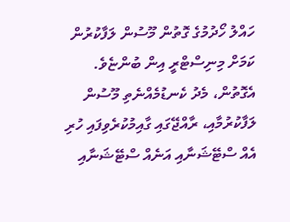ހައްލު ހޯދުމުގެ ގޮތުން މޫސުން ލަފާކުރުން ކަމަށް މިނިސްޓްރީ އިން ބުންޏެވެ.
އެގޮތުން، މެދު ކެނޑުމެއްނެތި މޫސުން ލަފާކުރުމާއި، ރާއްޖޭގައި ގާއިމުކުރެވިފައި ހުރި އެއް ސްޓޭޝަނާއި އަނެއް ސްޓޭޝަނާއި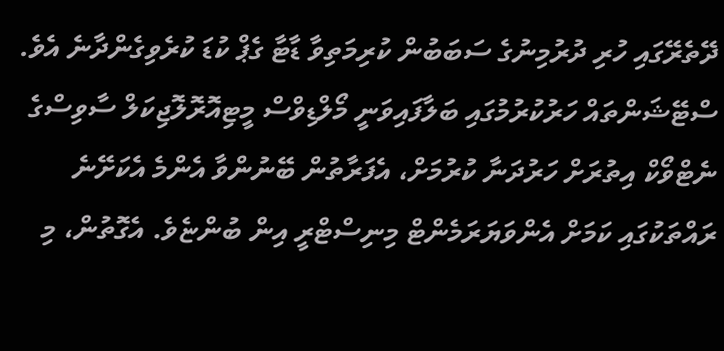ދޭތެރޭގައި ހުރި ދުރުމިނުގެ ސަބަބުން ކުރިމަތިވާ ޑާޓާ ގެޕް ކުޑަ ކުރެވިގެންދާނެ އެވެ.
ސްޓޭޝަންތައް ހަރުކުރުމުގައި ބަލާފައިވަނީ މޯލްޑިވްސް މީޓިއޮރޮލޮޖިކަލް ސާވިސްގެ ނެޓްވޯކް އިތުރަށް ހަރުދަނާ ކުރުމަށް، އެފަރާތުން ބޭނުންވާ އެންމެ އެކަށޭނެ ރައްތަކުގައި ކަމަށް އެންވަޔަރަމެންޓް މިނިސްޓްރީ އިން ބުންޏެވެ. އެގޮތުން، މި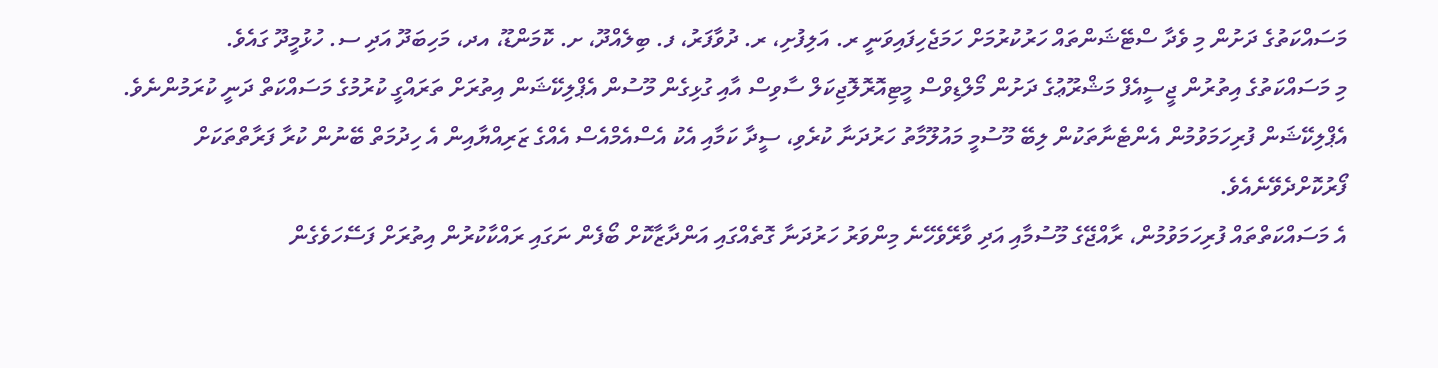މަސައްކަތުގެ ދަށުން މި ވެދާ ސްޓޭޝަންތައް ހަރުކުރުމަށް ހަމަޖެހިފައިވަނީ ރ. އަލިފުށި، ރ. ދުވާފަރު، ފ. ބިލެއްދޫ، ށ. ކޮމަންޑޫ، އދ، މަހިބަދޫ އަދި ސ. ހުޅުމީދޫ ގައެވެ.
މި މަސައްކަތުގެ އިތުރުން ޖީސީއެފް މަޝްރޫޢުގެ ދަށުން މޯލްޑިވްސް މީޓިއޮރޮލޮޖިކަލް ސާވިސް އާއި ގުޅިގެން މޫސުން އެޕްލިކޭޝަން އިތުރަށް ތަރައްގީ ކުރުމުގެ މަސައްކަތް ދަނީ ކުރަމުންނެވެ.
އެޕްލިކޭޝަން ފުރިހަމަވުމުން އެންޓެނާތަކުން ލިބޭ މޫސުމީ މައުލޫމާތު ހަރުދަނާ ކުރެވި، ސީދާ ކަމާއި އެކު އެސްއެމްއެސް އެއްގެ ޒަރިއްޔާއިން އެ ހިދުމަތް ބޭނުން ކުރާ ފަރާތްތަކަށް ފޯރުކޮށްދެވޭނެއެވެ.
އެ މަސައްކަތްތައް ފުރިހަމަވުމުން، ރާއްޖޭގެ މޫސުމާއި އަދި ވާރޭވެހޭނެ މިންވަރު ހަރުދަނާ ގޮތެއްގައި އަންދާޒާކޮށް ބޯފެން ނަގައި ރައްކާކުރުން އިތުރަށް ފަސޭހަވެގެން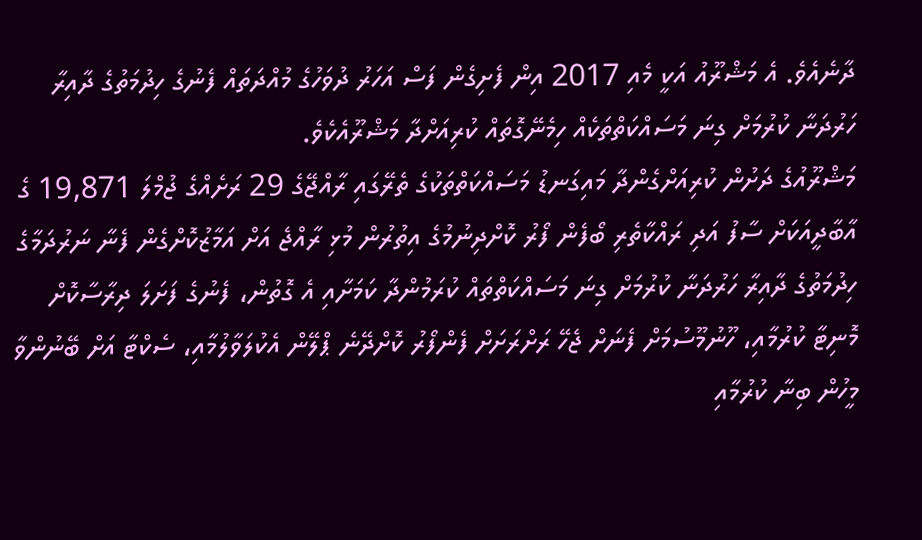ދާނެއެވެ. އެ މަޝްރޫއު އަކީ މެއި 2017 އިން ފެށިގެން ފަސް އަހަރު ދުވަހުގެ މުއްދަތައް ފެނުގެ ހިދުމަތުގެ ދާއިރާ ހަރުދަނާ ކުރުމަށް ގިނަ މަސައްކަތްތަކެއް ހިމެނޭގޮތައް ކުރިއަށްދާ މަޝްރޫއެކެވެ.
މަޝްރޫއުގެ ދަށުން ކުރިއަށްގެންދާ މައިގަނޑު މަސައްކަތްތަކުގެ ތެރޭގައި ރާއްޖޭގެ 29 ރަށެއްގެ ޖުމްލަ 19,871 ގެ އާބާދީއަކަށް ސާފު އަދި ރައްކާތެރި ބޯފެން ފޯރު ކޮށްދިނުމުގެ އިތުރުން މުޅި ރާއްޖެ އަށް އަމާޒުކޮށްގެން ފެނާ ނަރުދަމާގެ ހިދުމަތުގެ ދާއިރާ ހަރުދަނާ ކުރުމަށް ގިނަ މަސައްކަތްތައް ކުރަމުންދާ ކަމަށާއި އެ ގޮތުން، ފެނުގެ ފަށަލަ ދިރާސާކޮށް މޮނިޓާ ކުރުމާއި، ހޫނުމޫސުމަށް ފެނަށް ޖެހޭ ރަށްރަށަށް ފެންފޯރު ކޮށްދޭނެ ޕްލޭން އެކުލަވާލުމާއި، ސެކްޓާ އަށް ބޭނުންވާ މީހުން ބިނާ ކުރުމާއި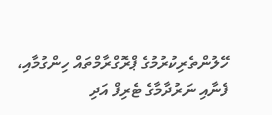ހޭލުންތެރިކުރުމުގެ ޕްރޮގްރާމްތައް ހިންގުމާއި، ފެނާއި ނަރުދާމާގެ ޓެރިފް އަދި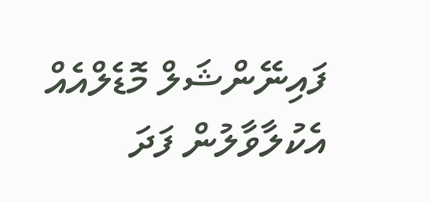ފައިނޭންޝަލް މޮޑެލްއެއް އެކުލާވާލުން ފަދަ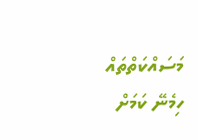މަސައްކަތްތައް ހިމެނޭ ކަމަށް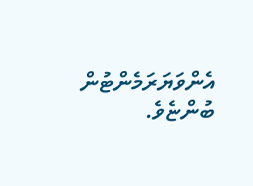އެންވަޔަރަމެންޓުން ބުންޏެވެ.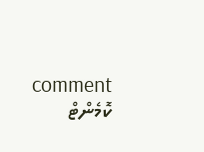comment ކޮމެންޓް